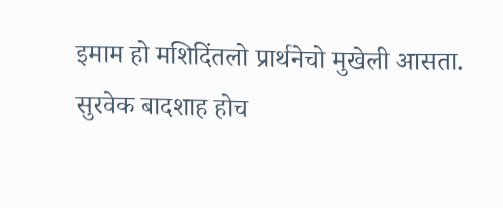इमाम हो मशिदिंतलो प्रार्थनेचो मुखेली आसता. सुरवेक बादशाह होच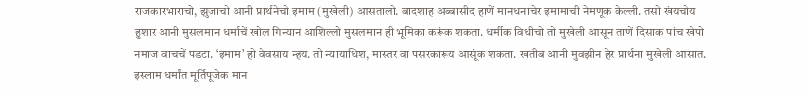राजकारभाराचो, झुजाचो आनी प्रार्थनेचो इमाम (मुखेली) आसतालो. बादशाह अब्बासीद हाणें मानधनाचेर इमामाची नेमणूक केल्ली. तसो खंयचोय हुशार आनी मुसलमान धर्माचें खोल गिन्यान आशिल्लो मुसलमान ही भूमिका करूंक शकता. धर्मीक विधीचो तो मुखेली आसून ताणें दिसाक पांच खेपो नमाज वाचचें पडटा. ‘इमाम’ हो वेवसाय न्हय. तो न्यायाधिश, मास्तर वा पसरकारूय आसूंक शकता. खतीब आनी मुवझीन हेर प्रार्थना मुखेली आसात.
इस्लाम धर्मांत मूर्तिपूजेक मान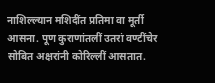नाशिल्ल्यान मशिदींत प्रतिमा वा मूर्ती आसना. पूण कुराणांतलीं उतरां वण्टींचेर सोबित अक्षरांनी कोरिल्लीं आसतात.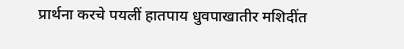प्रार्थना करचे पयलीं हातपाय धुवपाखातीर मशिदींत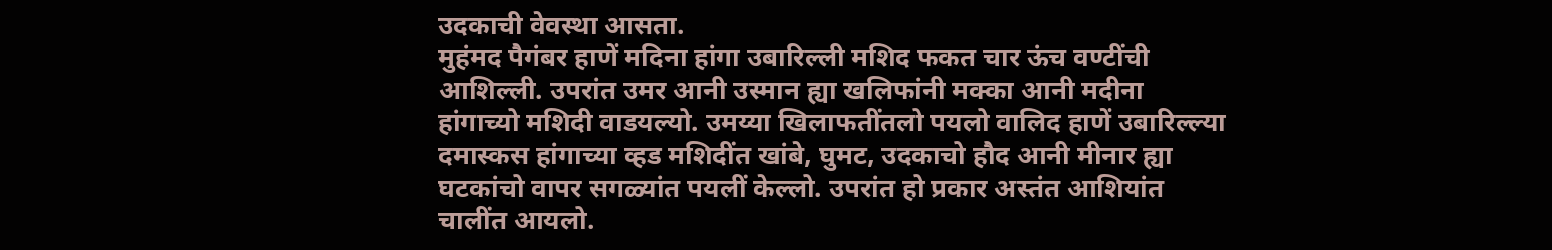उदकाची वेवस्था आसता.
मुहंमद पैगंबर हाणें मदिना हांगा उबारिल्ली मशिद फकत चार ऊंच वण्टींची आशिल्ली. उपरांत उमर आनी उस्मान ह्या खलिफांनी मक्का आनी मदीना हांगाच्यो मशिदी वाडयल्यो. उमय्या खिलाफतींतलो पयलो वालिद हाणें उबारिल्ल्या दमास्कस हांगाच्या व्हड मशिदींत खांबे, घुमट, उदकाचो हौद आनी मीनार ह्या घटकांचो वापर सगळ्यांत पयलीं केल्लो. उपरांत हो प्रकार अस्तंत आशियांत चालींत आयलो.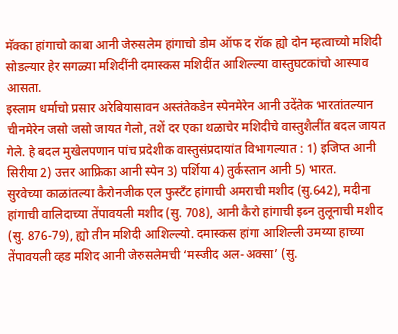मॅक्का हांगाचो काबा आनी जेरुसलेम हांगाचो डोम ऑफ द रॉक ह्यो दोन म्हत्वाच्यो मशिदी सोडल्यार हेर सगळ्या मशिदींनी दमास्कस मशिदींत आशिल्ल्या वास्तुघटकांचो आस्पाव आसता.
इस्लाम धर्माचो प्रसार अरेबियासावन अस्तंतेकडेन स्पेनमेरेन आनी उदेंतेक भारतांतल्यान चीनमेरेन जसो जसो जायत गेलो, तशें दर एका थळाचेर मशिदीचे वास्तुशैलींत बदल जायत गेले. हे बदल मुखेलपणान पांच प्रदेशीक वास्तुसंप्रदायांत विभागल्यात : 1) इजिप्त आनी सिरीया 2) उत्तर आफ्रिका आनी स्पेन 3) पर्शिया 4) तुर्कस्तान आनी 5) भारत.
सुरवेच्या काळांतल्या कैरोनजीक एल फुस्टँट हांगाची अमराची मशीद (सु.642), मदीना हांगाची वालिदाच्या तेंपावयली मशीद (सु. 708), आनी कैरो हांगाची इब्न तुलूनाची मशीद (सु. 876-79), ह्यो तीन मशिदी आशिल्ल्यो. दमास्कस हांगा आशिल्ली उमय्या हाच्या तेंपावयली व्हड मशिद आनी जेरुसलेमची ‘मस्जीद अल-अक्सा’ (सु.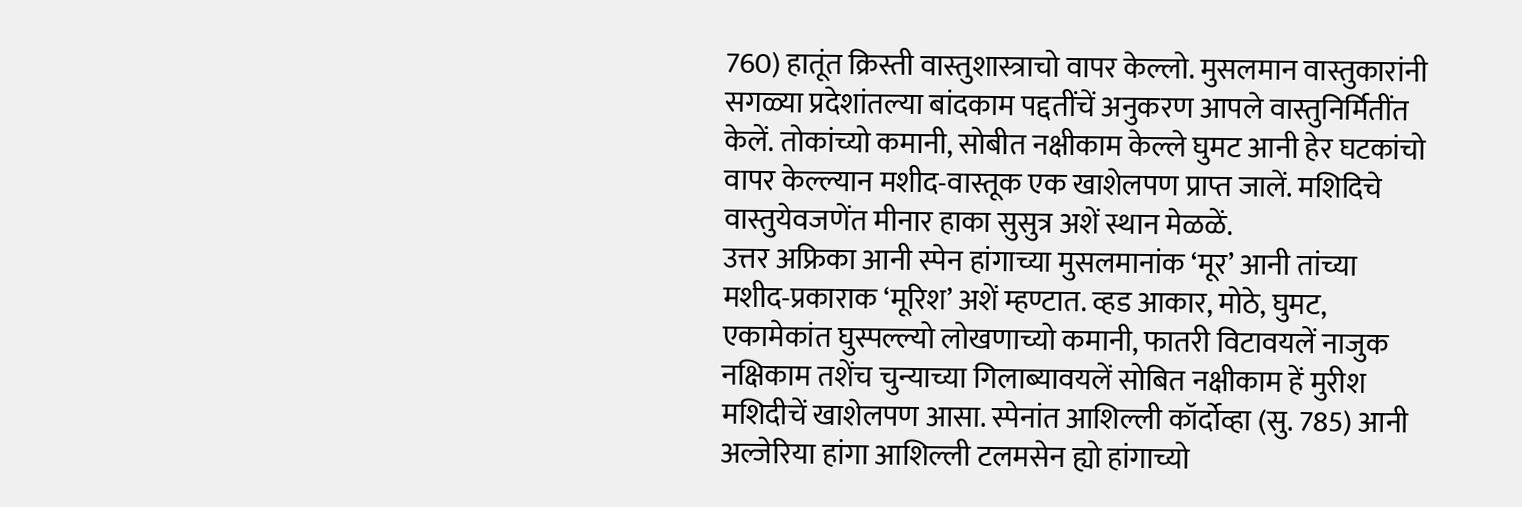760) हातूंत क्रिस्ती वास्तुशास्त्राचो वापर केल्लो. मुसलमान वास्तुकारांनी सगळ्या प्रदेशांतल्या बांदकाम पद्दतींचें अनुकरण आपले वास्तुनिर्मितींत केलें. तोकांच्यो कमानी, सोबीत नक्षीकाम केल्ले घुमट आनी हेर घटकांचो वापर केल्ल्यान मशीद-वास्तूक एक खाशेलपण प्राप्त जालें. मशिदिचे वास्तुयेवजणेंत मीनार हाका सुसुत्र अशें स्थान मेळळें.
उत्तर अफ्रिका आनी स्पेन हांगाच्या मुसलमानांक ‘मूर’ आनी तांच्या मशीद-प्रकाराक ‘मूरिश’ अशें म्हण्टात. व्हड आकार, मोठे, घुमट, एकामेकांत घुस्पल्ल्यो लोखणाच्यो कमानी, फातरी विटावयलें नाजुक नक्षिकाम तशेंच चुन्याच्या गिलाब्यावयलें सोबित नक्षीकाम हें मुरीश मशिदीचें खाशेलपण आसा. स्पेनांत आशिल्ली कॉर्दोव्हा (सु. 785) आनी अल्जेरिया हांगा आशिल्ली टलमसेन ह्यो हांगाच्यो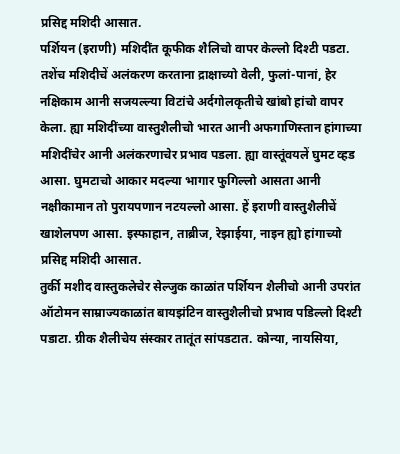प्रसिद्द मशिदी आसात.
पर्शियन (इराणी) मशिदींत कूफीक शैलिचो वापर केल्लो दिश्टी पडटा. तशेंच मशिदीचें अलंकरण करताना द्राक्षाच्यो वेली, फुलां-पानां, हेर नक्षिकाम आनी सजयल्ल्या विटांचे अर्दगोलकृतीचे खांबो हांचो वापर केला. ह्या मशिदींच्या वास्तुशैलीचो भारत आनी अफगाणिस्तान हांगाच्या मशिदींचेर आनी अलंकरणाचेर प्रभाव पडला. ह्या वास्तूंवयलें घुमट व्हड आसा. घुमटाचो आकार मदल्या भागार फुगिल्लो आसता आनी नक्षीकामान तो पुरायपणान नटयल्लो आसा. हें इराणी वास्तुशैलीचें खाशेलपण आसा. इस्फाहान, ताब्रीज, रेझाईया, नाइन ह्यो हांगाच्यो प्रसिद्द मशिदी आसात.
तुर्की मशीद वास्तुकलेचेर सेल्जुक काळांत पर्शियन शैलीचो आनी उपरांत ऑटोमन साम्राज्यकाळांत बायझंटिन वास्तुशैलीचो प्रभाव पडिल्लो दिश्टी पडाटा. ग्रीक शैलीचेय संस्कार तातूंत सांपडटात. कोन्या, नायसिया,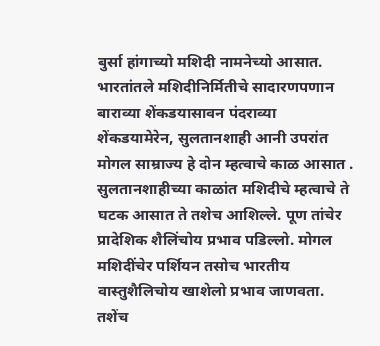बुर्सा हांगाच्यो मशिदी नामनेच्यो आसात.
भारतांतले मशिदीनिर्मितीचे सादारणपणान बाराव्या शेंकडयासावन पंदराव्या शेंकडयामेरेन, सुलतानशाही आनी उपरांत मोगल साम्राज्य हे दोन म्हत्वाचे काळ आसात . सुलतानशाहीच्या काळांत मशिदीचे म्हत्वाचे ते घटक आसात ते तशेच आशिल्ले. पूण तांचेर प्रादेशिक शैलिंचोय प्रभाव पडिल्लो. मोगल मशिदींचेर पर्शियन तसोच भारतीय वास्तुशैलिचोय खाशेलो प्रभाव जाणवता. तशेंच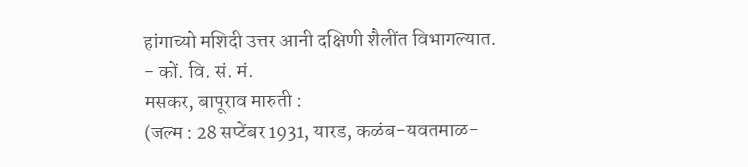हांगाच्यो मशिदी उत्तर आनी दक्षिणी शैलींत विभागल्यात. - कों. वि. सं. मं.
मसकर, बापूराव मारुती :
(जल्म : 28 सप्टेंबर 1931, यारड, कळंब-यवतमाळ-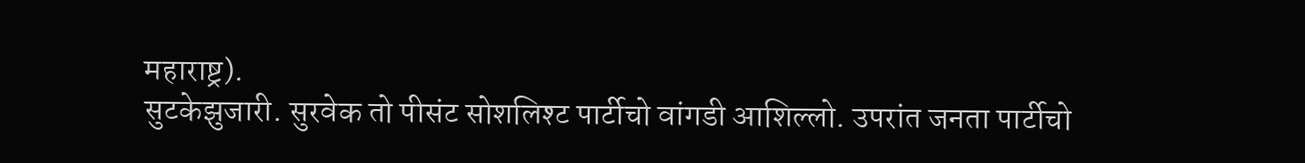महाराष्ट्र).
सुटकेझुजारी. सुरवेक तो पीसंट सोशलिश्ट पार्टीचो वांगडी आशिल्लो. उपरांत जनता पार्टीचो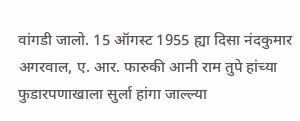वांगडी जालो. 15 ऑगस्ट 1955 ह्या दिसा नंदकुमार अगरवाल, ए. आर. फारुकी आनी राम तुपे हांच्या फुडारपणाखाला सुर्ला हांगा जाल्ल्या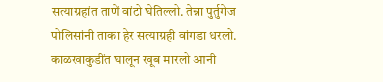सत्याग्रहांत ताणें वांटो घेतिल्लो. तेन्ना पुर्तुगेज पोलिसांनी ताका हेर सत्याग्रही वांगडा धरलो. काळखाकुडींत घालून खूब मारलो आनी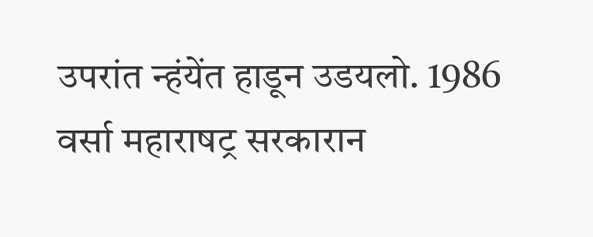उपरांत न्हंयेंत हाडून उडयलो. 1986 वर्सा महाराषट्र सरकारान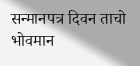सन्मानपत्र दिवन ताचो भोवमान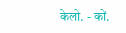केलो. - कों.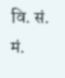वि. सं. मं.